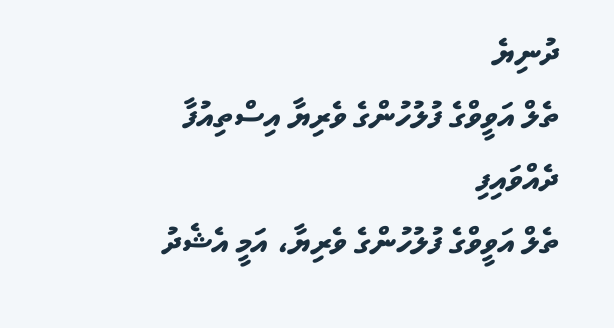ދުނިޔެ
ތެލް އަވީވްގެ ފުލުހުންގެ ވެރިޔާ އިސްތިއުފާ ދެއްވައިފި
ތެލް އަވީވްގެ ފުލުހުންގެ ވެރިޔާ، އަމީ އެޝެދު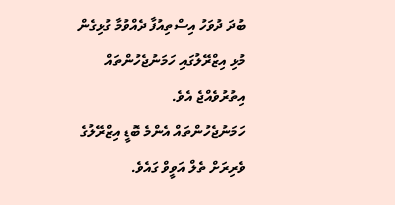ބުދަ ދުވަހު އިސްތިއުފާ ދެއްވުމާ ގުޅިގެން މުޅި އިޒްރޭލުގައި ހަމަނުޖެހުންތައް އިތުރުވެއްޖެ އެވެ.
ހަމަނުޖެހުންތައް އެންމެ ބޮޑީ އިޒްރޭލުގެ ވެރިރަށް ތެލް އަވީވް ގައެވެ.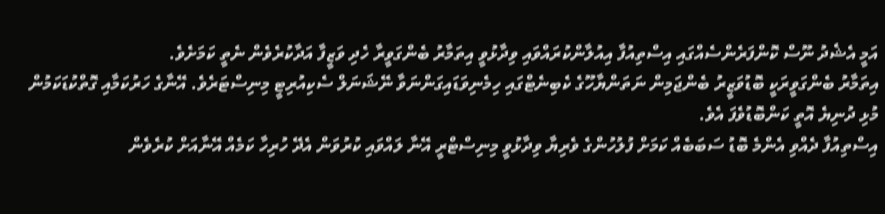އަމީ އެޝެދު ނޫސް ކޮންފަރެންސެއްގައި އިސްތިއުފާ އިއުލާންކުރައްވައި ވިދާޅުވީ އިތަމާރު ބެންގަވީރާ ހެދި ވަޒީފާ އަދާކުރެވެން ނެތީ ކަމަށެވެ.
އިތަމާރު ބެންގަވީރަކީ ބޮޑުވަޒީރު ބެންޖަމިން ނަތަންޔާހޫގެ ކެބިނެޓްގައި ހިމެނިވަޑައިގަންނަވާ ނޭޝަނަލް ސެކިއުރިޓީ މިނިސްޓަރެވެ. އޭނާގެ ހަރުކަމާއި ގޮތްކުޑަކަމުން މުޅި ދުނިޔެ އޮތީ ކަންބޮޑުވެފަ އެވެ.
އިސްތިއުފާ ދެއްވި އެންމެ ބޮޑު ސަބަބެއް ކަމަށް ފުލުހުންގެ ވެރިޔާ ވިދާޅުވީ މިނިސްޓްރީ އޭނާ ލައްވައި ކުރުވަން އެދޭ ހުރިހާ ކަމެއް އޭނާއަށް ކުރެވެން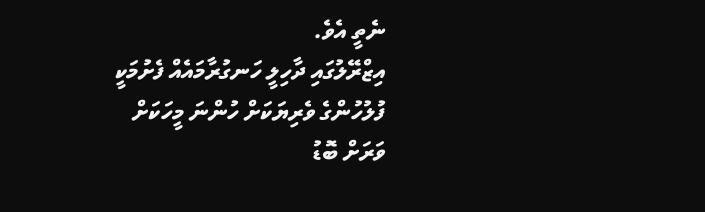ނެތީ އެވެ.
އިޒްރޭލުގައި ދާހިލީ ހަނގުރާމައެއް ފެށުމަކީ ފުލުހުންގެ ވެރިޔަކަށް ހުންނަ މީހަކަށް ވަރަށް ބޮޑު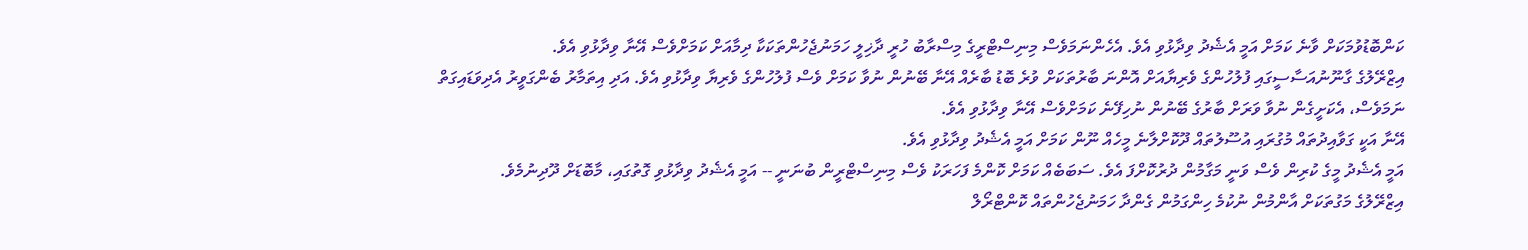ކަންބޮޑުވުމަކަށް ވާނެ ކަމަށް އަމީ އެޝެދު ވިދާޅުވި އެވެ. އެހެންނަމަވެސް މިނިސްޓްރީގެ މިސްރާބު ހުރީ ދާޚިލީ ހަމަނުޖެހުންތަކަކާ ދިމާއަށް ކަމަށްވެސް އޭނާ ވިދާޅުވި އެވެ.
އިޒްރޭލުގެ ގާނޫނުއަސާސީގައި ފުލުހުންގެ ވެރިޔާއަށް އޮންނަ ބާރުތަކަށް ވުރެ ބޮޑު ބާރެއް އޭނާ ބޭނުން ނުވާ ކަމަށް ވެސް ފުލުހުންގެ ވެރިޔާ ވިދާޅުވި އެވެ. އަދި އިތަމާރު ބެންގަވީރު އެދިވަޑައިގަތް ނަމަވެސް، އެކަށީގެން ނުވާ ވަރަށް ބާރުގެ ބޭނުން ނުހިފޭނެ ކަމަށްވެސް އޭނާ ވިދާޅުވި އެވެ.
އޭނާ އަކީ ގަވާއިދުތައް މުގުރައި އުސޫލުތައް ދޫކޮށްލާނެ މީހެއް ނޫން ކަމަށް އަމީ އެޝެދު ވިދާޅުވި އެވެ.
އަމީ އެޝެދު މީގެ ކުރިން ވެސް ވަނީ މަގާމުން ދުރުކޮށްފަ އެވެ. ސަބަބެއް ކަމަށް ކޮންމެ ފަހަރަކު ވެސް މިނިސްޓްރީން ބުނަނީ -- އަމީ އެޝެދު ވިދާޅުވި ގޮތުގައި، މާބޮޑަށް ދޫދިނުމެވެ.
އިޒްރޭލުގެ މަގުތަކަށް އާންމުން ނުކުމެ ހިންގަމުން ގެންދާ ހަމަނުޖެހުންތައް ކޮންޓްރޯލް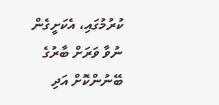ކުރުމުގައި، އެކަށީގެން ނުވާ ވަރަށް ބާރުގެ ބޭނުންކޮށް އަދި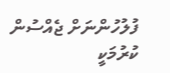ފުލުހުންނަށް ޖެއްސުން ކުރުމަކީ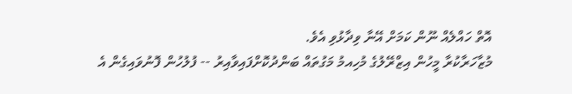އޮތް ހައްލެއް ނޫން ކަމަށް އޭނާ ވިދާޅުވި އެވެ.
މުޒާހަރާކުރާ މީހުން އިޒްރޭލުގެ މުހިއމު މަގުތައް ބަންދުކޮށްފައިވާއިރު -- ފުލުހުން ފޮނުވައިގެން އެ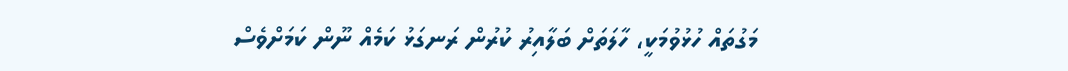މަގުތައް ހުޅުވުމަކީ، ހާލަތަށް ބަލާއިރު ކުރުން ރަނގަޅު ކަމެއް ނޫން ކަމަށްވެސް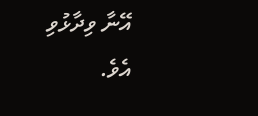އޭނާ ވިދާޅުވި އެވެ.